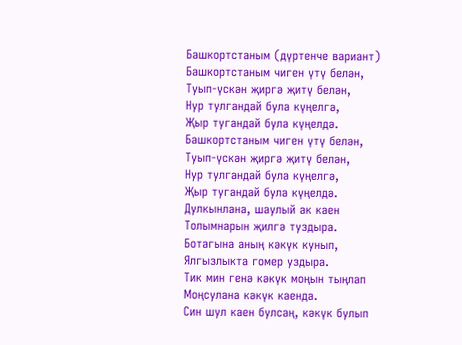Башкортстаным (дүртенче вариант)
Башкортстаным чиген үтү белән,
Туып-үскән җиргә җитү белән,
Нур тулгандай була күңелгә,
Җыр тугандай була күңелдә.
Башкортстаным чиген үтү белән,
Туып-үскән җиргә җитү белән,
Нур тулгандай була күңелгә,
Җыр тугандай була күңелдә.
Дулкынлана, шаулый ак каен
Толымнарын җилгә туздыра.
Ботагына аның кәкүк кунып,
Ялгызлыкта гомер уздыра.
Тик мин генә кәкүк моңын тыңлап
Моңсулана кәкүк каенда.
Син шул каен булсаң, кәкүк булып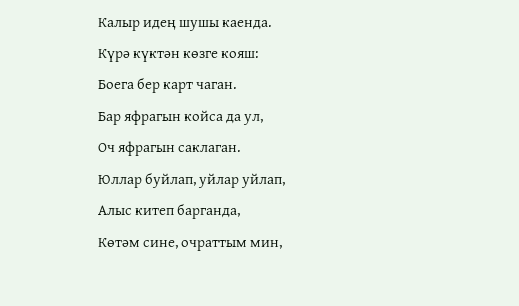Калыр идең шушы каенда.
Күрә күктән көзге кояш:
Боега бер карт чаган.
Бар яфрагын койса да ул,
Оч яфрагын саклаган.
Юллар буйлап, уйлар уйлап,
Алыс китеп барганда,
Көтәм сине, очраттым мин,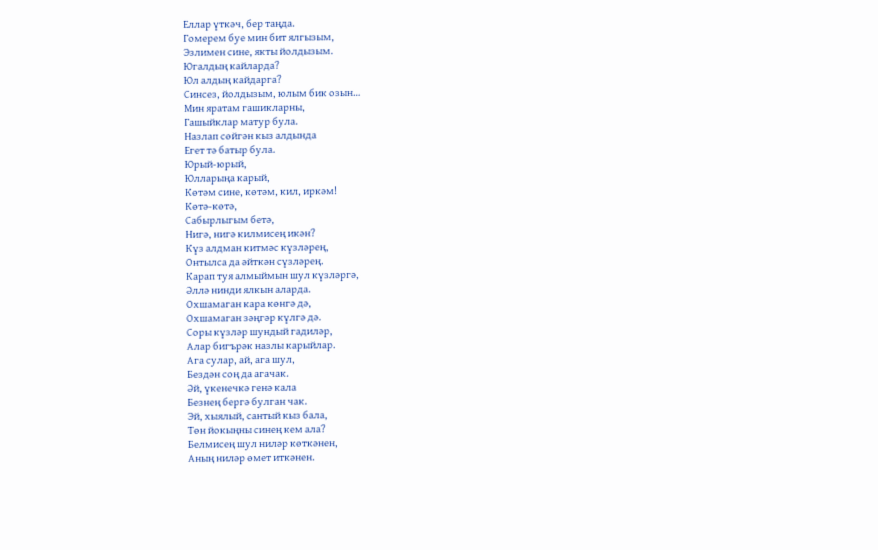Еллар үткәч, бер таңда.
Гомерем буе мин бит ялгызым,
Эзлимен сине, якты йолдызым.
Югалдың кайларда?
Юл алдың кайдарга?
Синсез, йолдызым, юлым бик озын…
Мин яратам гашикларны,
Гашыйклар матур була.
Назлап сөйгән кыз алдында
Егет тә батыр була.
Юрый-юрый,
Юлларыңа карый,
Көтәм сине, көтәм, кил, иркәм!
Көтә-көтә,
Сабырлыгым бетә,
Нигә, нигә килмисең икән?
Күз алдман китмәс күзләрең,
Онтылса да әйткән сүзләрең.
Карап туя алмыймын шул күзләргә,
Әллә нинди ялкын аларда.
Охшамаган кара көнгә дә,
Охшамаган зәңгәр күлгә дә.
Соры күзләр шундый гадиләр,
Алар бигърәк назлы карыйлар.
Ага сулар, ай, ага шул,
Бездән соң да агачак.
Әй, үкенечкә генә кала
Безнең бергә булган чак.
Эй, хыялый, сантый кыз бала,
Төн йокыңны синең кем ала?
Белмисең шул ниләр көткәнен,
Аның ниләр өмет иткәнен.